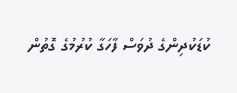ކުޑަކުދިންގެ ދުވަސް ފާހަގާ ކުރުމުގެ ގޮތުން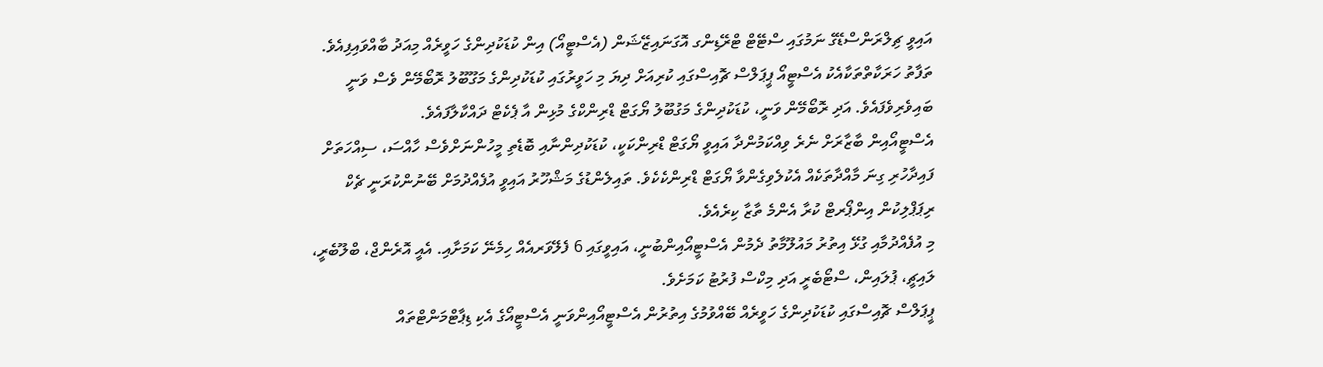އައިވީ ޗިލްރަންސްޑޭގެ ނަމުގައި ސްޓޭޓް ޓްރޭޑިންގ އޮގަނައިޒޭޝަން (އެސްޓީއޯ) އިން ކުޑަކުދިންގެ ހަވީރެއް މިއަދު ބާއްވައިފިއެވެ.
ތަފާތު ހަރަކާތްތަކާއެކު އެސްޓީއޯ ޕީޕަލްސް ޗޮއިސްގައި ކުރިއަށް ދިޔަ މި ހަވީރުގައި ކުޑަކުދިންގެ މަގޫބޫލު ރޮބޯމޭން ވެސް ވަނީ ބައިވެރިވެފައެވެ. އަދި ރޮބޯމޭން ވަނީ، ކުޑަކުދިންގެ މަގުބޫލު ޔޯގަޓް ޑްރިންކްގެ މުޅިން އާ ޕެކެޓް ދައްކާލާފައެވެ.
އެސްޓީއޯއިން ބާޒާރަށް ނެރެ ވިއްކަމުންދާ އައިވީ ޔޯގަޓް ޑްރިންކަކީ، ކުޑަކުދިންނާއި ބޮޑެތި މީހުންނަށްވެސް ހާއްސަ، ސިއްހަތަށް ފައިދާހުރި ގިނަ މާއްދާތަކެއް އެކުލެވިގެންވާ ޔޯގަޓް ޑްރިންކެކެވެ. ތައިލެންޑުގެ މަޝްހޫރު އައިވީ އުފެއްދުމަށް ބޭނުންކުރަނީ ޗެކް ރިޕަޕްލިކުން އިންޕޯރޓް ކުރާ އެންމެ ތާޒާ ކިރެއެވެ.
މި އުފެއްދުމާއި ގުޅޭ އިތުރު މައުލޫމާތު ދެމުން އެސްޓީއޯއިންބުނީ، އައިވީގައި 6 ފެލޭވަރއެއް ހިމެނޭ ކަމަށާއި. އެއީ އޮރެންޖް، ބްލޫބެރީ، ލައިޗީ، ޕުލައިން، ސްޓޯބެރީ އަދި މިކްސް ފުރުޓު ކަމަށެވެ.
ޕީޕަލްސް ޗޮއިސްގައި ކުޑަކުދިންގެ ހަވީރެއް ބޭއްވުމުގެ އިތުރުން އެސްޓީއޯއިންވަނީ އެސްޓީއޯގެ އެކި ޑިޕާޓްމަންޓްތައް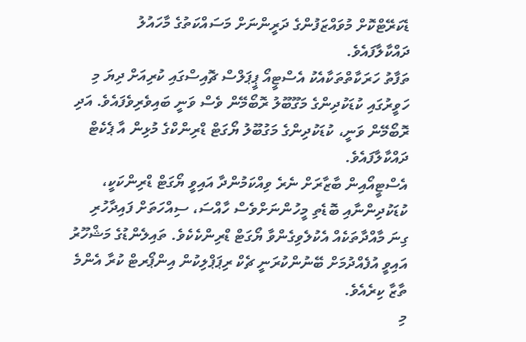ޑެކަރޭޓްކޮށް މުވައްޒަފުންގެ ދަރީންނަށް މަސައްކަތުގެ މާހައުލު ދައްކާލާފައެވެ.
ތަފާތު ހަރަކާތްތަކާއެކު އެސްޓީއޯ ޕީޕަލްސް ޗޮއިސްގައި ކުރިއަށް ދިޔަ މި ހަވީރުގައި ކުޑަކުދިންގެ މަގޫބޫލު ރޮބޯމޭން ވެސް ވަނީ ބައިވެރިވެފައެވެ. އަދި ރޮބޯމޭން ވަނީ، ކުޑަކުދިންގެ މަގުބޫލު ޔޯގަޓް ޑްރިންކްގެ މުޅިން އާ ޕެކެޓް ދައްކާލާފައެވެ.
އެސްޓީއޯއިން ބާޒާރަށް ނެރެ ވިއްކަމުންދާ އައިވީ ޔޯގަޓް ޑްރިންކަކީ، ކުޑަކުދިންނާއި ބޮޑެތި މީހުންނަށްވެސް ހާއްސަ، ސިއްހަތަށް ފައިދާހުރި ގިނަ މާއްދާތަކެއް އެކުލެވިގެންވާ ޔޯގަޓް ޑްރިންކެކެވެ. ތައިލެންޑުގެ މަޝްހޫރު އައިވީ އުފެއްދުމަށް ބޭނުންކުރަނީ ޗެކް ރިޕަޕްލިކުން އިންޕޯރޓް ކުރާ އެންމެ ތާޒާ ކިރެއެވެ.
މި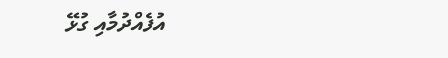އުފެއްދުމާއި ގުޅޭ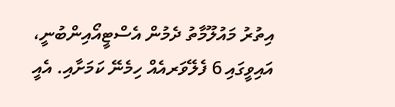އިތުރު މައުލޫމާތު ދެމުން އެސްޓީއޯއިންބުނީ، އައިވީގައި 6 ފެލޭވަރއެއް ހިމެނޭ ކަމަށާއި. އެއީ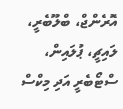އޮރެންޖް، ބްލޫބެރީ، ލައިޗީ، ޕުލައިން، ސްޓޯބެރީ އަދި މިކްސް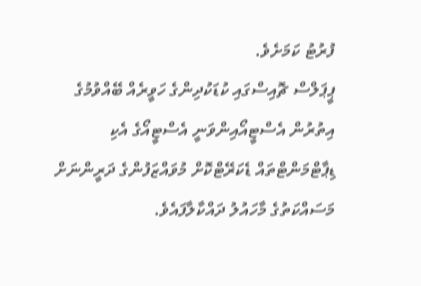ފުރުޓު ކަމަށެވެ.
ޕީޕަލްސް ޗޮއިސްގައި ކުޑަކުދިންގެ ހަވީރެއް ބޭއްވުމުގެ އިތުރުން އެސްޓީއޯއިންވަނީ އެސްޓީއޯގެ އެކި ޑިޕާޓްމަންޓްތައް ޑެކަރޭޓްކޮށް މުވައްޒަފުންގެ ދަރީންނަށް މަސައްކަތުގެ މާހައުލު ދައްކާލާފައެވެ.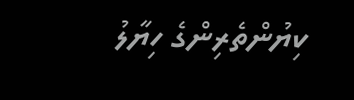ކިޔުންތެރިންގެ ހިޔާލު